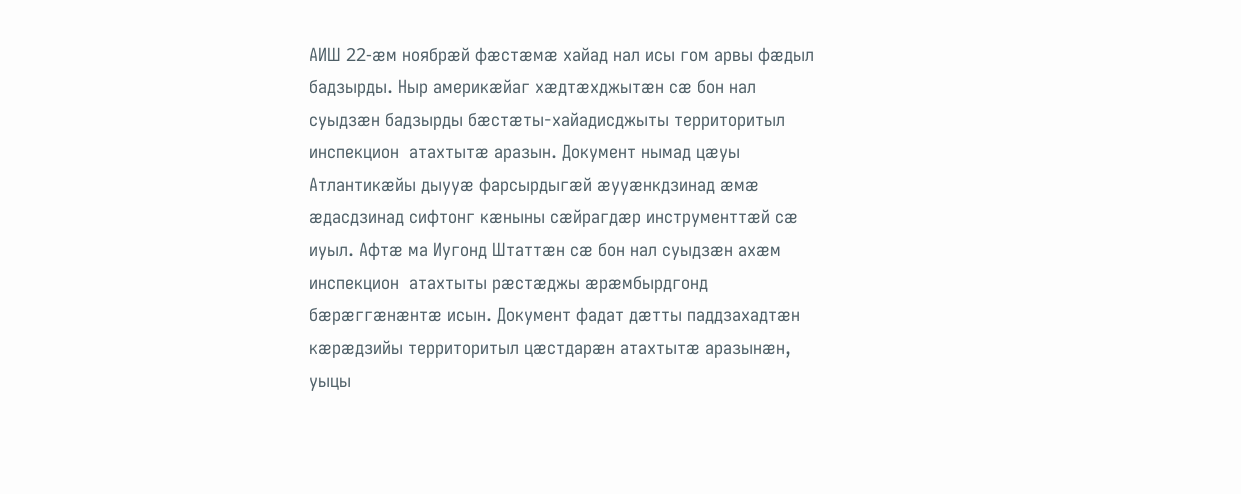АИШ 22-æм ноябрæй фæстæмæ хайад нал исы гом арвы фæдыл бадзырды. Ныр америкæйаг хæдтæхджытæн сæ бон нал суыдзæн бадзырды бæстæты-хайадисджыты территоритыл инспекцион  атахтытæ аразын. Документ нымад цæуы Атлантикæйы дыууæ фарсырдыгæй æууæнкдзинад æмæ æдасдзинад сифтонг кæныны сæйрагдæр инструменттæй сæ иуыл. Афтæ ма Иугонд Штаттæн сæ бон нал суыдзæн ахæм инспекцион  атахтыты рæстæджы æрæмбырдгонд бæрæггæнæнтæ исын. Документ фадат дæтты паддзахадтæн кæрæдзийы территоритыл цæстдарæн атахтытæ аразынæн, уыцы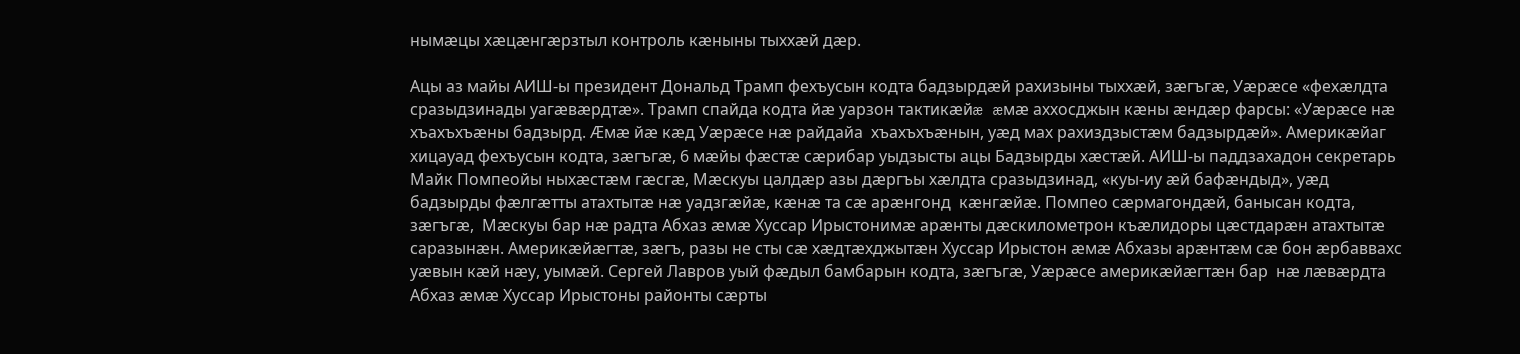нымæцы хæцæнгæрзтыл контроль кæныны тыххæй дæр.

Ацы аз майы АИШ-ы президент Дональд Трамп фехъусын кодта бадзырдæй рахизыны тыххæй, зæгъгæ, Уæрæсе «фехæлдта сразыдзинады уагæвæрдтæ». Трамп спайда кодта йæ уарзон тактикæйæ æмæ аххосджын кæны æндæр фарсы: «Уæрæсе нæ хъахъхъæны бадзырд. Æмæ йæ кæд Уæрæсе нæ райдайа  хъахъхъæнын, уæд мах рахиздзыстæм бадзырдæй». Америкæйаг хицауад фехъусын кодта, зæгъгæ, 6 мæйы фæстæ сæрибар уыдзысты ацы Бадзырды хæстæй. АИШ-ы паддзахадон секретарь Майк Помпеойы ныхæстæм гæсгæ, Мæскуы цалдæр азы дæргъы хæлдта сразыдзинад, «куы-иу æй бафæндыд», уæд бадзырды фæлгæтты атахтытæ нæ уадзгæйæ, кæнæ та сæ арæнгонд  кæнгæйæ. Помпео сæрмагондæй, банысан кодта, зæгъгæ,  Мæскуы бар нæ радта Абхаз æмæ Хуссар Ирыстонимæ арæнты дæскилометрон къæлидоры цæстдарæн атахтытæ саразынæн. Америкæйæгтæ, зæгъ, разы не сты сæ хæдтæхджытæн Хуссар Ирыстон æмæ Абхазы арæнтæм сæ бон æрбаввахс уæвын кæй нæу, уымæй. Сергей Лавров уый фæдыл бамбарын кодта, зæгъгæ, Уæрæсе америкæйæгтæн бар  нæ лæвæрдта Абхаз æмæ Хуссар Ирыстоны районты сæрты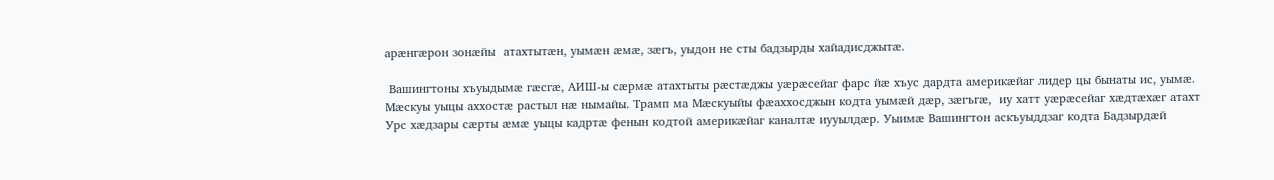арæнгæрон зонæйы  атахтытæн, уымæн æмæ, зæгъ, уыдон не сты бадзырды хайадисджытæ.

 Вашингтоны хъуыдымæ гæсгæ, АИШ-ы сæрмæ атахтыты рæстæджы уæрæсейаг фарс йæ хъус дардта америкæйаг лидер цы бынаты ис, уымæ. Мæскуы уыцы аххостæ растыл нæ нымайы. Трамп ма Мæскуыйы фæаххосджын кодта уымæй дæр, зæгъгæ,  иу хатт уæрæсейаг хæдтæхæг атахт Урс хæдзары сæрты æмæ уыцы кадртæ фенын кодтой америкæйаг каналтæ иууылдæр. Уыимæ Вашингтон аскъуыддзаг кодта Бадзырдæй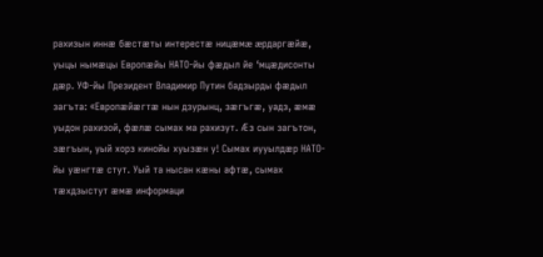рахизын иннæ бæстæты интерестæ ницæмæ æрдаргæйæ, уыцы нымæцы Европæйы НАТО-йы фæдыл йе ‘мцæдисонты дæр. УФ-йы Президент Владимир Путин бадзырды фæдыл загъта: «Европæйæгтæ нын дзурынц, зæгъгæ, уадз, æмæ уыдон рахизой, фæлæ сымах ма рахизут. Æз сын загътон, зæгъын, уый хорз кинойы хуызæн у! Сымах иууылдæр НАТО-йы уæнгтæ стут. Уый та нысан кæны афтæ, сымах тæхдзыстут æмæ информаци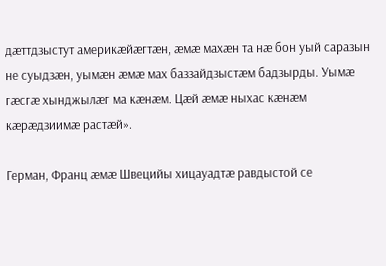дæттдзыстут америкæйæгтæн, æмæ махæн та нæ бон уый саразын не суыдзæн, уымæн æмæ мах баззайдзыстæм бадзырды. Уымæ гæсгæ хынджылæг ма кæнæм. Цæй æмæ ныхас кæнæм кæрæдзиимæ растæй».

Герман, Франц æмæ Швецийы хицауадтæ равдыстой се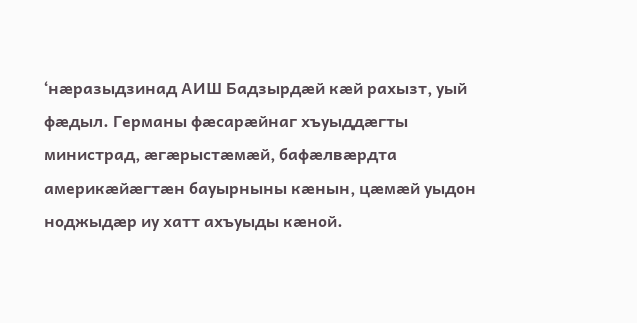ʻнæразыдзинад АИШ Бадзырдæй кæй рахызт, уый фæдыл. Германы фæсарæйнаг хъуыддæгты министрад, æгæрыстæмæй, бафæлвæрдта америкæйæгтæн бауырныны кæнын, цæмæй уыдон ноджыдæр иу хатт ахъуыды кæной.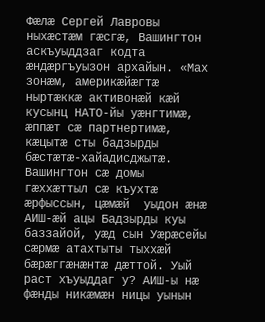Фæлæ Сергей Лавровы ныхæстæм гæсгæ, Вашингтон аскъуыддзаг кодта æндæргъуызон архайын. «Мах зонæм, америкæйæгтæ ныртæккæ активонæй кæй кусынц НАТО-йы уæнгтимæ, æппæт сæ партнертимæ, кæцытæ сты бадзырды бæстæтæ-хайадисджытæ. Вашингтон сæ домы гæххæттыл сæ къухтæ æрфыссын, цæмæй  уыдон æнæ АИШ-æй ацы Бадзырды куы баззайой, уæд сын Уæрæсейы сæрмæ атахтыты тыххæй бæрæггæнæнтæ дæттой. Уый раст хъуыддаг у? АИШ-ы нæ фæнды никæмæн ницы уынын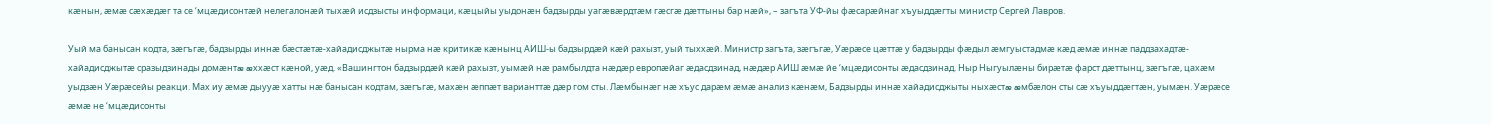кæнын, æмæ сæхæдæг та се ‘мцæдисонтæй нелегалонæй тыхæй исдзысты информаци, кæцыйы уыдонæн бадзырды уагæвæрдтæм гæсгæ дæттыны бар нæй», – загъта УФ-йы фæсарæйнаг хъуыддæгты министр Сергей Лавров.

Уый ма банысан кодта, зæгъгæ, бадзырды иннæ бæстæтæ-хайадисджытæ нырма нæ критикæ кæнынц АИШ-ы бадзырдæй кæй рахызт, уый тыххæй. Министр загъта, зæгъгæ, Уæрæсе цæттæ у бадзырды фæдыл æмгуыстадмæ кæд æмæ иннæ паддзахадтæ-хайадисджытæ сразыдзинады домæнтæ æххæст кæной, уæд. «Вашингтон бадзырдæй кæй рахызт, уымæй нæ рамбылдта нæдæр европæйаг æдасдзинад, нæдæр АИШ æмæ йе ‘мцæдисонты æдасдзинад. Ныр Ныгуылæны бирæтæ фарст дæттынц, зæгъгæ, цахæм уыдзæн Уæрæсейы реакци. Мах иу æмæ дыууæ хатты нæ банысан кодтам, зæгъгæ, махæн æппæт варианттæ дæр гом сты. Лæмбынæг нæ хъус дарæм æмæ анализ кæнæм, Бадзырды иннæ хайадисджыты ныхæстæ æмбæлон сты сæ хъуыддæгтæн, уымæн. Уæрæсе æмæ не ‘мцæдисонты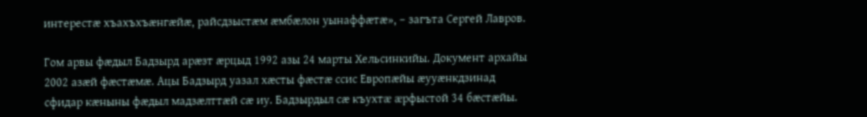интерестæ хъахъхъæнгæйæ, райсдзыстæм æмбæлон уынаффæтæ», – загъта Сергей Лавров.

Гом арвы фæдыл Бадзырд арæзт æрцыд 1992 азы 24 марты Хельсинкийы. Документ архайы 2002 азæй фæстæмæ. Ацы Бадзырд уазал хæсты фæстæ ссис Европæйы æууæнкдзинад сфидар кæныны фæдыл мадзæлттæй сæ иу. Бадзырдыл сæ къухтæ æрфыстой 34 бæстæйы.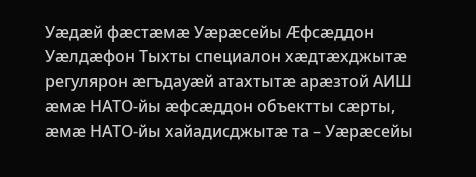Уæдæй фæстæмæ Уæрæсейы Æфсæддон Уæлдæфон Тыхты специалон хæдтæхджытæ регулярон æгъдауæй атахтытæ арæзтой АИШ æмæ НАТО-йы æфсæддон объектты сæрты, æмæ НАТО-йы хайадисджытæ та – Уæрæсейы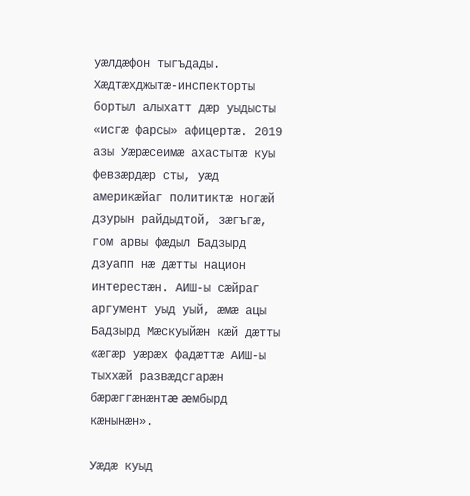уæлдæфон тыгъдады. Хæдтæхджытæ-инспекторты бортыл алыхатт дæр уыдысты «исгæ фарсы» афицертæ. 2019 азы Уæрæсеимæ ахастытæ куы февзæрдæр сты, уæд америкæйаг политиктæ ногæй дзурын райдыдтой, зæгъгæ, гом арвы фæдыл Бадзырд дзуапп нæ дæтты национ интерестæн. АИШ-ы сæйраг аргумент уыд уый, æмæ ацы Бадзырд Мæскуыйæн кæй дæтты «æгæр уæрæх фадæттæ АИШ-ы тыххæй развæдсгарæн бæрæггæнæнтæ æмбырд кæнынæн».

Уæдæ куыд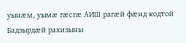уынæм, уымæ гæсгæ АИШ рагæй фæнд кодтой Бадзырдæй рахизыны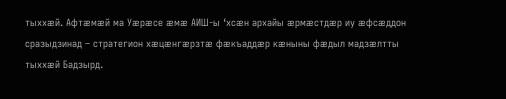тыххæй. Афтæмæй ма Уæрæсе æмæ АИШ-ы ‘хсæн архайы æрмæстдæр иу æфсæддон сразыдзинад – стратегион хæцæнгæрзтæ фæкъаддæр кæныны фæдыл мадзæлтты тыххæй Бадзырд.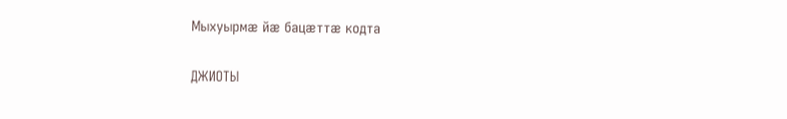Мыхуырмæ йæ бацæттæ кодта

ДЖИОТЫ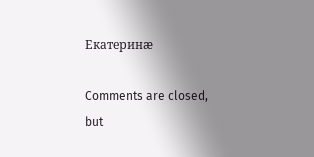Екатеринæ

Comments are closed, but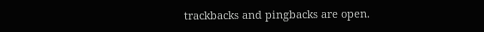trackbacks and pingbacks are open.